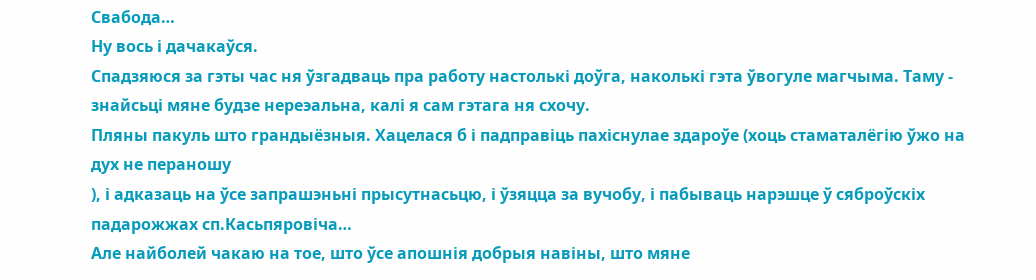Свабода…
Ну вось і дачакаўся.
Спадзяюся за гэты час ня ўзгадваць пра работу настолькі доўга, наколькі гэта ўвогуле магчыма. Таму - знайсьці мяне будзе нереэальна, калі я сам гэтага ня схочу.
Пляны пакуль што грандыёзныя. Хацелася б і падправіць пахіснулае здароўе (хоць стаматалёгію ўжо на дух не пераношу
), і адказаць на ўсе запрашэньні прысутнасьцю, і ўзяцца за вучобу, і пабываць нарэшце ў сяброўскіх падарожжах сп.Касьпяровіча…
Але найболей чакаю на тое, што ўсе апошнія добрыя навіны, што мяне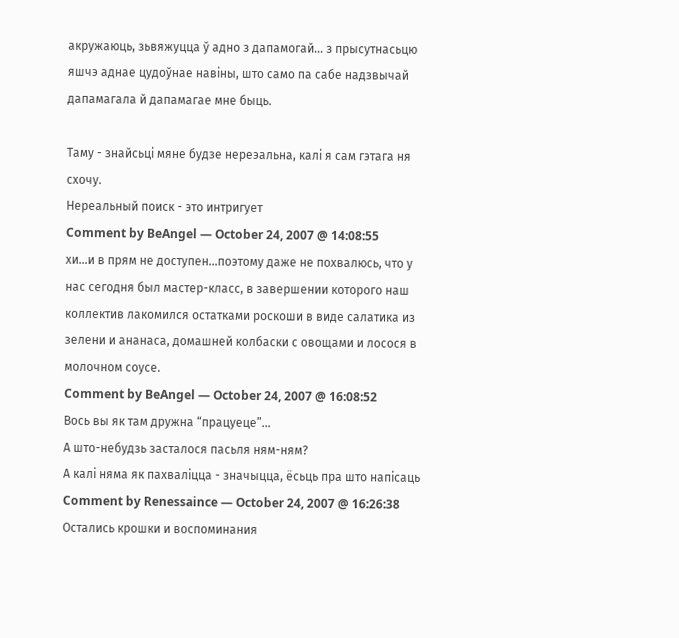акружаюць, зьвяжуцца ў адно з дапамогай… з прысутнасьцю яшчэ аднае цудоўнае навіны, што само па сабе надзвычай дапамагала й дапамагае мне быць.

Таму - знайсьці мяне будзе нереэальна, калі я сам гэтага ня схочу.
Нереальный поиск - это интригует
Comment by BeAngel — October 24, 2007 @ 14:08:55
хи…и в прям не доступен…поэтому даже не похвалюсь, что у нас сегодня был мастер-класс, в завершении которого наш коллектив лакомился остатками роскоши в виде салатика из зелени и ананаса, домашней колбаски с овощами и лосося в молочном соусе.
Comment by BeAngel — October 24, 2007 @ 16:08:52
Вось вы як там дружна “працуеце”…
А што-небудзь засталося пасьля ням-ням?
А калі няма як пахваліцца - значыцца, ёсьць пра што напісаць
Comment by Renessaince — October 24, 2007 @ 16:26:38
Остались крошки и воспоминания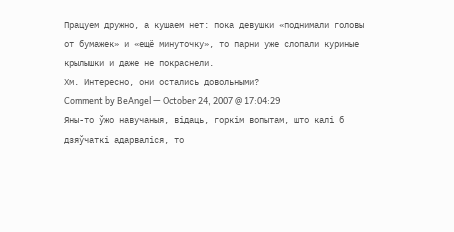Працуем дружно, а кушаем нет: пока девушки «поднимали головы от бумажек» и «ещё минуточку», то парни уже слопали куриные крылышки и даже не покраснели.
Хм. Интересно, они остались довольными?
Comment by BeAngel — October 24, 2007 @ 17:04:29
Яны-то ўжо навучаныя, відаць, горкім вопытам, што калі б дзяўчаткі адарваліся, то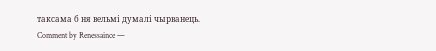таксама б ня вельмі думалі чырванець.
Comment by Renessaince —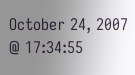October 24, 2007 @ 17:34:55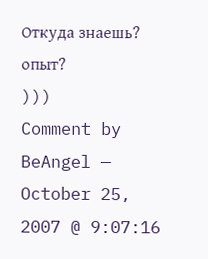Откуда знаешь? опыт?
)))
Comment by BeAngel — October 25, 2007 @ 9:07:16